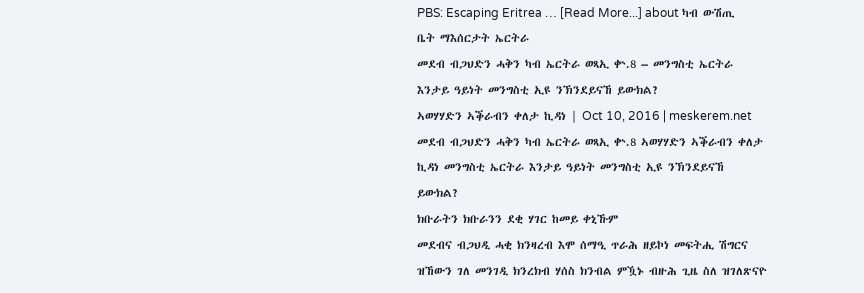PBS: Escaping Eritrea … [Read More...] about ካብ ውሽጢ ቤት ማእሰርታት ኤርትራ
መደብ ብጋህድን ሓቅን ካብ ኤርትራ ወጻኢ ቍ.8 – መንግስቲ ኤርትራ እንታይ ዓይነት መንግስቲ ኢዩ ንኽንደይናኸ ይውክል?
ኣወሃሃድን ኣቕራብን ቀለታ ኪዳነ | Oct 10, 2016 | meskerem.net
መደብ ብጋህድን ሓቅን ካብ ኤርትራ ወጻኢ ቍ.8 ኣወሃሃድን ኣቕራብን ቀለታ ኪዳነ መንግስቲ ኤርትራ እንታይ ዓይነት መንግስቲ ኢዩ ንኽንደይናኸ ይውክል?
ክቡራትን ክቡራንን ደቂ ሃገር ከመይ ቀኒኹም
መደብና ብጋህዲ ሓቂ ክንዛረብ እሞ ሰማዒ ጥራሕ ዘይኮነ መፍትሒ ሽግርና ዝኸውን ገለ መንገዲ ክንረክብ ሃሰስ ክንብል ምዃኑ ብዙሕ ጊዜ ስለ ዝገለጽናዮ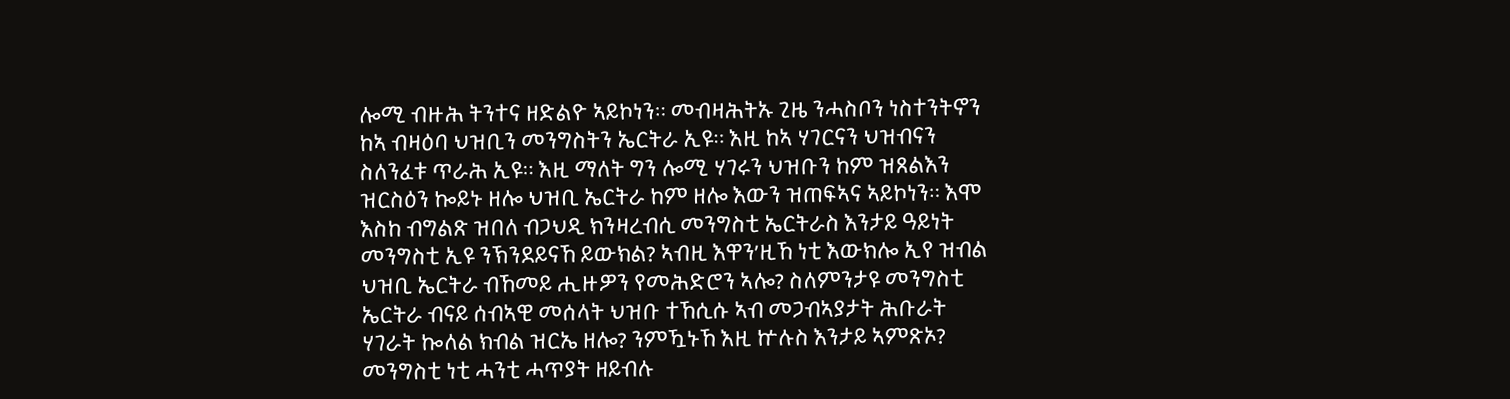ሎሚ ብዙሕ ትንተና ዘድልዮ ኣይኮነን። መብዛሕትኡ ጊዜ ንሓስቦን ነስተንትኖን ከኣ ብዛዕባ ህዝቢን መንግስትን ኤርትራ ኢዩ። እዚ ከኣ ሃገርናን ህዝብናን ስለንፈቱ ጥራሕ ኢዩ። እዚ ማለት ግን ሎሚ ሃገሩን ህዝቡን ከም ዝጸልእን ዝርስዕን ኰይኑ ዘሎ ህዝቢ ኤርትራ ከም ዘሎ እውን ዝጠፍኣና ኣይኮነን። እሞ እስከ ብግልጽ ዝበለ ብጋህዲ ክንዛረብሲ መንግስቲ ኤርትራስ እንታይ ዓይነት መንግስቲ ኢዩ ንኽንደይናኸ ይውክል? ኣብዚ እዋን’ዚኸ ነቲ እውክሎ ኢየ ዝብል ህዝቢ ኤርትራ ብኸመይ ሒዙዎን የመሕድሮን ኣሎ? ስለምንታዩ መንግስቲ ኤርትራ ብናይ ሰብኣዊ መሰላት ህዝቡ ተኸሲሱ ኣብ መጋብኣያታት ሕቡራት ሃገራት ኰለል ክብል ዝርኤ ዘሎ? ንምዃኑኸ እዚ ኵሉስ እንታይ ኣምጽኦ? መንግስቲ ነቲ ሓንቲ ሓጥያት ዘይብሉ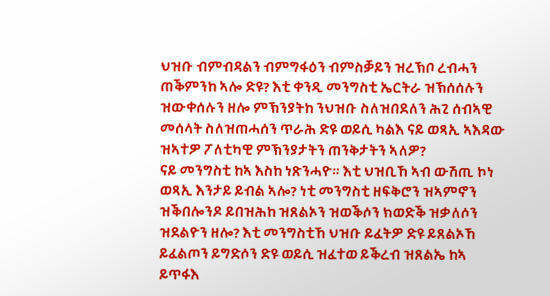ህዝቡ ብምብዳልን ብምግፋዕን ብምስቓይን ዝረኽቦ ረብሓን ጠቕምንከ ኣሎ ድዩ? እቲ ቀንዲ መንግስቲ ኤርትራ ዝኽሰሰሉን ዝውቀሰሉን ዘሎ ምኽንያትከ ንህዝቡ ስለዝበደለን ሕጊ ሰብኣዊ መሰላት ስለዝጠሓሰን ጥራሕ ድዩ ወይሲ ካልእ ናይ ወጻኢ ኣእዳው ዝኣተዎ ፖለቲካዊ ምኽንያታትን ጠንቅታትን ኣለዎ?
ናይ መንግስቲ ከኣ እስከ ነጽንሓዮ። እቲ ህዝቢኸ ኣብ ውሽጢ ኮነ ወጻኢ እንታይ ይብል ኣሎ? ነቲ መንግስቲ ዘፍቅሮን ዝኣምኖን ዝቕበሎንዶ ይበዝሕከ ዝጸልኦን ዝወቕሶን ክወድቕ ዝቃለሶን ዝደልዮን ዘሎ? እቲ መንግስቲኸ ህዝቡ ይፈትዎ ድዩ ይጸልኦኸ ይፈልጦን ይግድሶን ድዩ ወይሲ ዝፈተወ ይቕረብ ዝጸልኤ ከኣ ይጥፋእ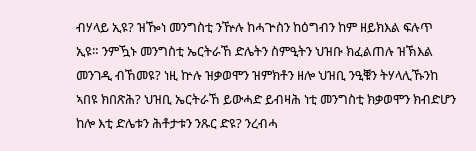ብሃላይ ኢዩ? ዝዀነ መንግስቲ ንዅሉ ከሓጕስን ከዕግብን ከም ዘይክእል ፍሉጥ ኢዩ። ንምዃኑ መንግስቲ ኤርትራኸ ድሌትን ስምዒትን ህዝቡ ክፈልጠሉ ዝኽእል መንገዲ ብኸመዩ? ነዚ ኵሉ ዝቃወሞን ዝምክቶን ዘሎ ህዝቢ ንዒቑን ትሃላሊኹንከ ኣበዩ ክበጽሕ? ህዝቢ ኤርትራኸ ይውሓድ ይብዛሕ ነቲ መንግስቲ ክቃወሞን ክብድሆን ከሎ እቲ ድሌቱን ሕቶታቱን ንጹር ድዩ? ንረብሓ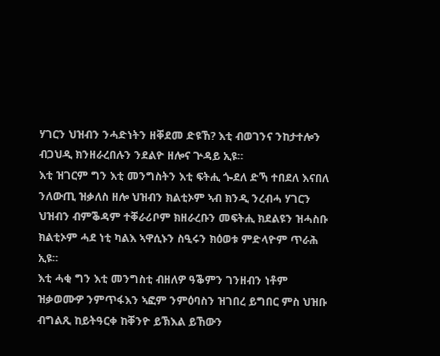ሃገርን ህዝብን ንሓድነትን ዘቐደመ ድዩኸ? እቲ ብወገንና ንከታተሎን ብጋህዲ ክንዘራረበሉን ንደልዮ ዘሎና ጕዳይ ኢዩ።
እቲ ዝገርም ግን እቲ መንግስትን እቲ ፍትሒ ጐደለ ድኻ ተበደለ እናበለ ንለውጢ ዝቃለስ ዘሎ ህዝብን ክልቲኦም ኣብ ክንዲ ንረብሓ ሃገርን ህዝብን ብምቕዳም ተቐራሪቦም ክዘራረቡን መፍትሒ ክደልዩን ዝሓስቡ ክልቲኦም ሓደ ነቲ ካልእ ኣዋሲኑን ስዒሩን ክዕወቱ ምድላዮም ጥራሕ ኢዩ።
እቲ ሓቂ ግን እቲ መንግስቲ ብዘለዎ ዓቕምን ገንዘብን ነቶም ዝቃወሙዎ ንምጥፋእን ኣፎም ንምዕባስን ዝገበረ ይግበር ምስ ህዝቡ ብግልጺ ከይትዓርቀ ከቐንዮ ይኽእል ይኸውን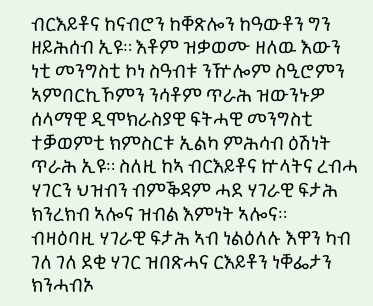ብርእይቶና ከናብሮን ከቐጽሎን ከዓውቶን ግን ዘይሕሰብ ኢዩ። እቶም ዝቃወሙ ዘለዉ እውን ነቲ መንግስቲ ኮነ ስዓብቱ ንዅሎም ስዒሮምን ኣምበርኪኾምን ንሳቶም ጥራሕ ዝውንኑዎ ሰላማዊ ዲሞክራስያዊ ፍትሓዊ መንግስቲ ተቓወምቲ ክምስርቱ ኢልካ ምሕሳብ ዕሽነት ጥራሕ ኢዩ። ስለዚ ከኣ ብርእይቶና ኵላትና ረብሓ ሃገርን ህዝብን ብምቕዳም ሓደ ሃገራዊ ፍታሕ ክንረክብ ኣሎና ዝብል እምነት ኣሎና።
ብዛዕባዚ ሃገራዊ ፍታሕ ኣብ ነልዕለሉ እዋን ካብ ገለ ገለ ደቂ ሃገር ዝበጽሓና ርእይቶን ነቐፌታን ክንሓብኦ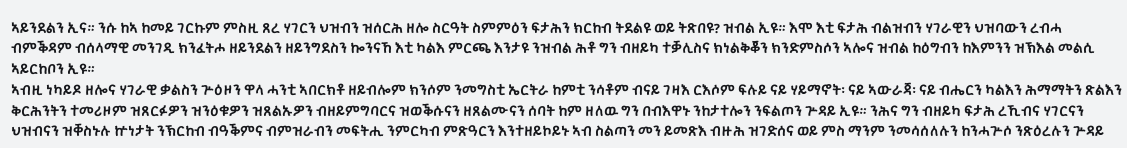ኣይንደልን ኢና። ንሱ ከኣ ከመይ ገርኩም ምስዚ ጸረ ሃገርን ህዝብን ዝሰርሕ ዘሎ ስርዓት ስምምዕን ፍታሕን ክርከብ ትደልዩ ወይ ትጽበዩ? ዝብል ኢዩ። እሞ እቲ ፍታሕ ብልዝብን ሃገራዊን ህዝባውን ረብሓ ብምቕዳም ብሰላማዊ መንገዲ ክንፈትሖ ዘይንደልን ዘይንግደስን ኰንናኸ እቲ ካልእ ምርጫ እንታዩ ንዝብል ሕቶ ግን ብዘይካ ተቓሊስና ክነልቅቖን ክንድምስሶን ኣሎና ዝብል ከዕግብን ከእምንን ዝኽእል መልሲ ኣይርከቦን ኢዩ።
ኣብዚ ነካይዶ ዘሎና ሃገራዊ ቃልስን ጕዕዞን ዋላ ሓንቲ ኣበርክቶ ዘይብሎም ክንሶም ንመግስቲ ኤርትራ ከምቲ ንሳቶም ብናይ ገዛእ ርእሶም ፍሉይ ናይ ሃይማኖት፡ ናይ ኣውራጃ፡ ናይ ብሔርን ካልእን ሕማማትን ጽልእን ቅርሕንትን ተመሪዞም ዝጸርፉዎን ዝንዕቁዎን ዝጸልኡዎን ብዘይምግባርና ዝወቕሱናን ዘጸልሙናን ሰባት ከም ዘለዉ ግን በብእዋኑ ንከታተሎን ንፍልጦን ጕዳይ ኢዩ። ንሕና ግን ብዘይካ ፍታሕ ረኺብና ሃገርናን ህዝብናን ዝቐስኑሉ ኵነታት ንኽርከብ ብዓቕምና ብምዝራብን መፍትሒ ንምርካብ ምጽዓርን እንተዘይኮይኑ ኣብ ስልጣን መን ይመጽእ ብዙሕ ዝገድሰና ወይ ምስ ማንም ንመሳሰለሉን ከንሓጕሶ ንጽዕረሉን ጕዳይ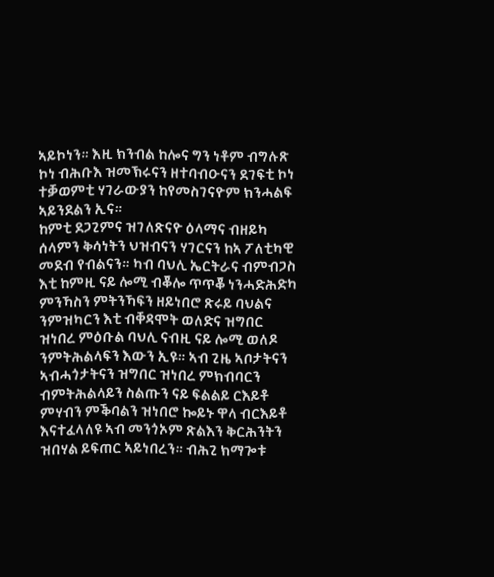ኣይኮነን። እዚ ክንብል ከሎና ግን ነቶም ብግሉጽ ኮነ ብሕቡእ ዝመኽሩናን ዘተባብዑናን ደገፍቲ ኮነ ተቓወምቲ ሃገራውያን ከየመስገናዮም ክንሓልፍ ኣይንደልን ኢና።
ከምቲ ደጋጊምና ዝገለጽናዮ ዕላማና ብዘይካ ሰላምን ቅሳነትን ህዝብናን ሃገርናን ከኣ ፖለቲካዊ መደብ የብልናን። ካብ ባህሊ ኤርትራና ብምብጋስ እቲ ከምዚ ናይ ሎሚ ብቖሎ ጥጥቖ ነንሓድሕድካ ምንኻስን ምትንኻፍን ዘይነበሮ ጽሩይ ባህልና ንምዝካርን እቲ ብቐዳሞት ወለድና ዝግበር ዝነበረ ምዕቡል ባህሊ ናብዚ ናይ ሎሚ ወለዶ ንምትሕልላፍን እውን ኢዩ። ኣብ ጊዜ ኣቦታትናን ኣብሓጎታትናን ዝግበር ዝነበረ ምክብባርን ብምትሕልላይን ስልጡን ናይ ፍልልይ ርእይቶ ምሃብን ምቕባልን ዝነበሮ ኰይኑ ዋላ ብርእይቶ እናተፈላለዩ ኣብ መንጎኦም ጽልእን ቅርሕንትን ዝበሃል ይፍጠር ኣይነበረን። ብሕጊ ክማጐቱ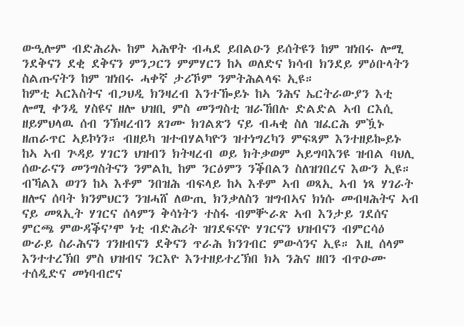ውዒሎም ብድሕሪኡ ከም ኣሕዋት ብሓደ ይበልዑን ይሰትዩን ከም ዝነበሩ ሎሚ ንደቅናን ደቂ ደቅናን ምንጋርን ምምሃርን ከኣ ወለድና ክሳብ ክንደይ ምዕቡላትን ስልጡናትን ከም ዝነበሩ ሓቀኛ ታሪኾም ንምትሕልላፍ ኢዩ።
ከምቲ ኣርእስትና ብጋህዲ ክንዛረብ እንተዀይኑ ከኣ ንሕና ኤርትራውያን እቲ ሎሚ ቀንዲ ሃስዩና ዘሎ ህዝቢ ምስ መንግስቲ ዝራኸበሉ ድልድል ኣብ ርእሲ ዘይምህላዉ ሰብ ንኽዛረብን ጸገሙ ክገልጽን ናይ ብሓቂ ስለ ዝፈርሕ ምዃኑ ዘጠራጥር ኣይኮነን። ብዘይካ ዝተብሃልካዮን ዝተነግረካን ምፍጻም እንተዘይኰይኑ ከኣ ኣብ ጕዳይ ሃገርን ህዝብን ክትዛረብ ወይ ክትቃወም ኣይግባእንዩ ዝብል ባህሊ ሰውራናን መንግስትናን ንምልኪ ከም ንርዕምን ንቕበልን ስለዝገበረና እውን ኢዩ።
ብኻልእ ወገን ከኣ እቶም ንበዝሕ ብፍላይ ከኣ እቶም ኣብ ወጻኢ ኣብ ነጻ ሃገራት ዘሎና ሰባት ክንምህርን ንዝሓሸ ለውጢ ክንቃለስን ዝግብኣና ክነሱ መብዛሕትና ኣብ ናይ መጻኢት ሃገርና ሰላምን ቅሳነትን ተስፋ ብምቝራጽ ኣብ እንታይ ገደሰና ምርጫ ምውዳቕና’ሞ ነቲ ብድሕሪት ዝገደፍናዮ ሃገርናን ህዝብናን ብምርሳዕ ውራይ ስራሕናን ገንዘብናን ደቅናን ጥራሕ ክንገብር ምውሳንና ኢዩ። እዚ ሰላም እንተተረኽበ ምስ ህዝብና ንርእዮ እንተዘይተረኽበ ክኣ ንሕና ዘበን ብጥዑሙ ተሰዲድና መነባብሮና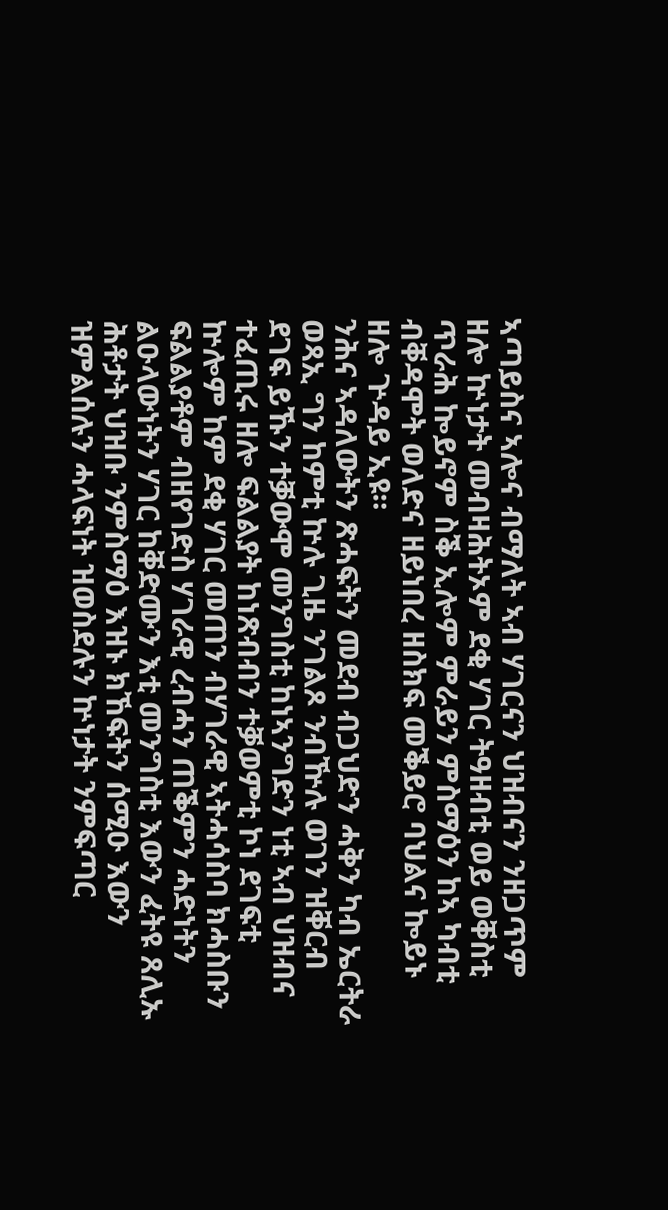ኣጣይስና ኣሎና ብማለት ኣብ ሃገርናን ህዝብናን ንዘጋጥም ዘሎ ኵነታት መብዛሕትኦም ደቂ ሃገር ትዓዘብቲ ወይ ወቐስቲ ጥራሕ ኰይኖም ስቕ ኢሎም ምራይን ምስማዕን ከኣ ካብቲ ብቐዳሞት ወለድና ዘይነበረ ዘስክፍ መቕይሮ ባህልና ኰይኑ ዘሎ ጕዳይ ኢዩ።
ንሕና ኣዳለውትን ጽሓፍትን መደብ ብጋህድን ሓቅን ካብ ኤርትራ ወጻኢ ግን ከምቲ ኵሉ ጊዜ ንገልጾ ንብዅሉ ወገን ዝቐርብ ደገፍ ይኹን ተቓውሞ መንግስቲ ከነኣንግድን ነቲ ኣብ ህዝብና ተፈጢሩ ዘሎ ፍልልያት ከነጽብብን ተቓወምቲ ኮነ ደገፍቲ ኵሎም ከም ደቂ ሃገር መጠን ብሃገራዊ ኣትሓሳስባ ክሓስቡን ፍልልያቶም ብዘየገድስ ሃገራዊ ረብሓን ጠቕምን ሓድነትን ልዑላውነትን ሃገር ከቐድሙን እቲ መንግስቲ እውን ፈትዩ ጸሊኡ ሕቶታት ህዝቡ ንምስማዕ እዝኑ ክኸፍትን ሰሚዑ እውን ዝምልሰሉን ሓላፍነት ዝወስደሉን ኵነታት ንምፍጣር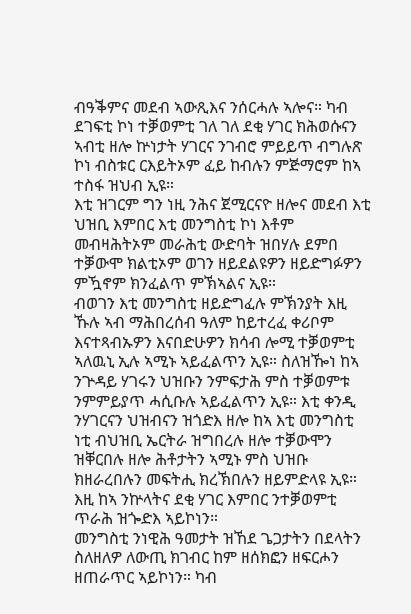ብዓቕምና መደብ ኣውጺእና ንሰርሓሉ ኣሎና። ካብ ደገፍቲ ኮነ ተቓወምቲ ገለ ገለ ደቂ ሃገር ክሕወሱናን ኣብቲ ዘሎ ኵነታት ሃገርና ንገብሮ ምይይጥ ብግሉጽ ኮነ ብስቱር ርእይትኦም ፈይ ከብሉን ምጅማሮም ከኣ ተስፋ ዝህብ ኢዩ።
እቲ ዝገርም ግን ነዚ ንሕና ጀሚርናዮ ዘሎና መደብ እቲ ህዝቢ እምበር እቲ መንግስቲ ኮነ እቶም መብዛሕትኦም መራሕቲ ውድባት ዝበሃሉ ደምበ ተቓውሞ ክልቲኦም ወገን ዘይደልዩዎን ዘይድግፉዎን ምዃኖም ክንፈልጥ ምኽኣልና ኢዩ።
ብወገን እቲ መንግስቲ ዘይድግፈሉ ምኽንያት እዚ ኹሉ ኣብ ማሕበረሰብ ዓለም ከይተረፈ ቀሪቦም እናተጻብኡዎን እናበድሁዎን ክሳብ ሎሚ ተቓወምቲ ኣለዉኒ ኢሉ ኣሚኑ ኣይፈልጥን ኢዩ። ስለዝዀነ ከኣ ንጕዳይ ሃገሩን ህዝቡን ንምፍታሕ ምስ ተቓወምቱ ንምምይያጥ ሓሲቡሉ ኣይፈልጥን ኢዩ። እቲ ቀንዲ ንሃገርናን ህዝብናን ዝጎድእ ዘሎ ከኣ እቲ መንግስቲ ነቲ ብህዝቢ ኤርትራ ዝግበረሉ ዘሎ ተቓውሞን ዝቐርበሉ ዘሎ ሕቶታትን ኣሚኑ ምስ ህዝቡ ክዘራረበሉን መፍትሒ ክረኽበሉን ዘይምድላዩ ኢዩ። እዚ ከኣ ንኵላትና ደቂ ሃገር እምበር ንተቓወምቲ ጥራሕ ዝጐድእ ኣይኮነን።
መንግስቲ ንነዊሕ ዓመታት ዝኸደ ጌጋታትን በደላትን ስለዘለዎ ለውጢ ክገብር ከም ዘሰክፎን ዘፍርሖን ዘጠራጥር ኣይኮነን። ካብ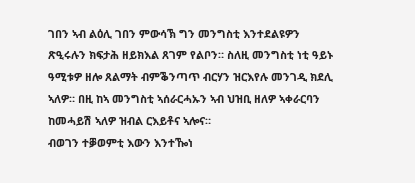ገበን ኣብ ልዕሊ ገበን ምውሳኽ ግን መንግስቲ እንተደልዩዎን ጽዒሩሉን ክፍታሕ ዘይክእል ጸገም የልቦን። ስለዚ መንግስቲ ነቲ ዓይኑ ዓሚቱዎ ዘሎ ጸልማት ብምቕንጣጥ ብርሃን ዝርእየሉ መንገዲ ክደሊ ኣለዎ። በዚ ከኣ መንግስቲ ኣሰራርሓኡን ኣብ ህዝቢ ዘለዎ ኣቀራርባን ከመሓይሽ ኣለዎ ዝብል ርእይቶና ኣሎና።
ብወገን ተቓወምቲ እውን እንተዀነ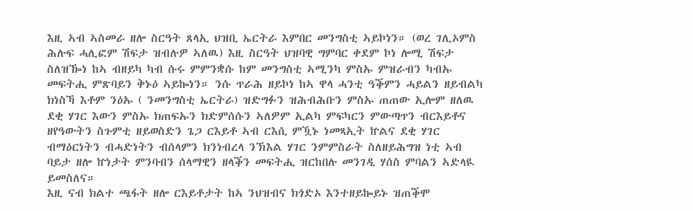እዚ ኣብ ኣስመራ ዘሎ ስርዓት ጸላኢ ህዝቢ ኤርትራ እምበር መንግስቲ ኣይኮነን። (ወረ ገሊኦምስ ሕሉፍ ሓሊፎም ሽፍታ ዝብሉዎ ኣለዉ) እዚ ስርዓት ህዝባዊ ግምባር ቀደም ኮነ ሎሚ ሽፍታ ስለዝዀነ ከኣ ብዘይካ ካብ ሱሩ ምምንቋሱ ከም መንግስቲ ኣሚንካ ምስኡ ምዝራብን ካብኡ መፍትሒ ምጽባይን ቅኑዕ ኣይኰነን። ንሱ ጥራሕ ዘይኮነ ከኣ ዋላ ሓንቲ ዓቕምን ሓይልን ዘይብልካ ክነስኻ እቶም ንዕኡ ( ንመንግስቲ ኤርትራ) ዝድግፉን ዝሕብሕቡን ምስኡ ጠጠው ኢሎም ዘለዉ ደቂ ሃገር እውን ምስኡ ክጠፍኡን ክድምሰሱን ኣለዎም ኢልካ ምፍካርን ምውጣጥን ብርእይቶና ዘየዓውትን ስጉምቲ ዘይወስድን ጌጋ ርእይቶ ኣብ ርእሲ ምዃኑ ነመጻኢት ኵልና ደቂ ሃገር ብማዕርነትን ብሓድነትን ብሰላምን ክንነብረላ ንኽእል ሃገር ንምምስራት ስለዘይሕግዝ ነቲ ኣብ ባይታ ዘሎ ኵነታት ምንባብን ሰላማዊን ዘላቕን መፍትሒ ዝርከበሉ መንገዲ ሃሰስ ምባልን ኣድላዪ ይመስለና።
እዚ ናብ ክልተ ጫፋት ዘሎ ርእይቶታት ከኣ ንህዝብና ክጎድኦ እንተዘይኰይኑ ዝጠቕሞ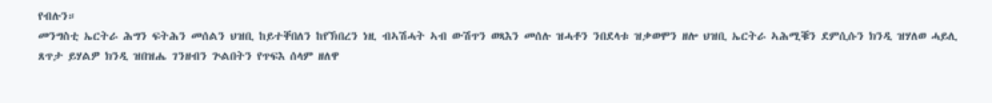የብሉን።
መንግስቲ ኤርትራ ሕግን ፍትሕን መሰልን ህዝቢ ከይተቐበለን ከየኽበረን ነዚ ብኣሽሓት ኣብ ውሽጥን ወጻእን መሰሉ ዝሓቶን ንበደላቱ ዝቃወሞን ዘሎ ህዝቢ ኤርትራ ኣሕሚቑን ደምሲሱን ክንዲ ዝሃለወ ሓይሊ ጸጥታ ይሃልዎ ክንዲ ዝበዝሔ ገንዘብን ጕልበትን የጥፍእ ሰላም ዘለዋ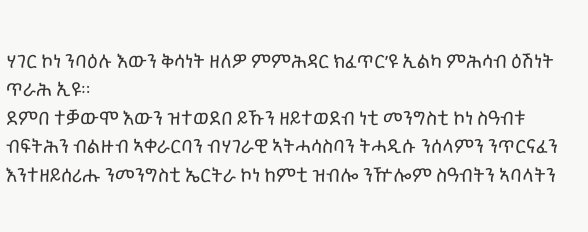ሃገር ኮነ ንባዕሉ እውን ቅሳነት ዘለዎ ምምሕዳር ክፈጥር’ዩ ኢልካ ምሕሳብ ዕሽነት ጥራሕ ኢዩ።
ደምበ ተቓውሞ እውን ዝተወደበ ይኹን ዘይተወደብ ነቲ መንግስቲ ኮነ ስዓብቱ ብፍትሕን ብልዙብ ኣቀራርባን ብሃገራዊ ኣትሓሳስባን ትሓዲሱ ንሰላምን ንጥርናፈን እንተዘይሰሪሑ ንመንግስቲ ኤርትራ ኮነ ከምቲ ዝብሎ ንዅሎም ስዓብትን ኣባላትን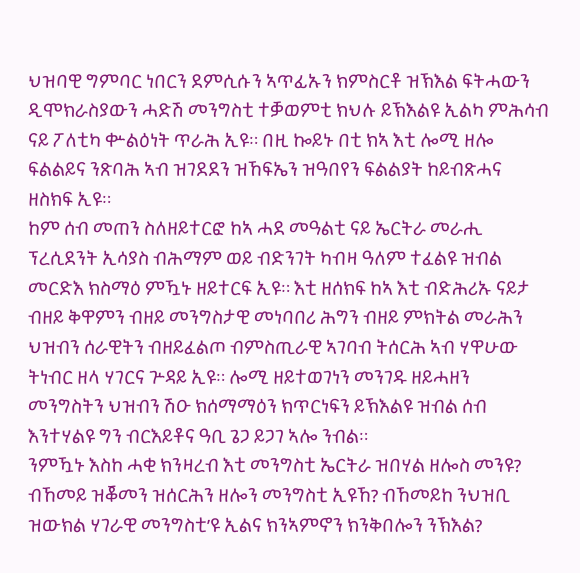ህዝባዊ ግምባር ነበርን ደምሲሱን ኣጥፊኡን ክምስርቶ ዝኽእል ፍትሓውን ዲሞክራስያውን ሓድሽ መንግስቲ ተቓወምቲ ክህሉ ይኽእልዩ ኢልካ ምሕሳብ ናይ ፖለቲካ ቍልዕነት ጥራሕ ኢዩ። በዚ ኰይኑ በቲ ክኣ እቲ ሎሚ ዘሎ ፍልልይና ንጽባሕ ኣብ ዝገደደን ዝኸፍኤን ዝዓበየን ፍልልያት ከይብጽሓና ዘስክፍ ኢዩ።
ከም ሰብ መጠን ስለዘይተርፎ ከኣ ሓደ መዓልቲ ናይ ኤርትራ መራሒ ፕረሲደንት ኢሳያስ ብሕማም ወይ ብድንገት ካብዛ ዓለም ተፈልዩ ዝብል መርድእ ክስማዕ ምዃኑ ዘይተርፍ ኢዩ። እቲ ዘሰክፍ ከኣ እቲ ብድሕሪኡ ናይታ ብዘይ ቅዋምን ብዘይ መንግስታዊ መነባበሪ ሕግን ብዘይ ምክትል መራሕን ህዝብን ሰራዊትን ብዘይፈልጦ ብምስጢራዊ ኣገባብ ትሰርሕ ኣብ ሃዋሁው ትነብር ዘላ ሃገርና ጕዳይ ኢዩ። ሎሚ ዘይተወገነን መንገዱ ዘይሓዘን መንግስትን ህዝብን ሽዑ ክሰማማዕን ክጥርነፍን ይኽእልዩ ዝብል ሰብ እንተሃልዩ ግን ብርእይቶና ዓቢ ጌጋ ይጋገ ኣሎ ንብል።
ንምዃኑ እስከ ሓቂ ክንዛረብ እቲ መንግስቲ ኤርትራ ዝበሃል ዘሎስ መንዩ? ብኸመይ ዝቖመን ዝሰርሕን ዘሎን መንግስቲ ኢዩኸ? ብኸመይከ ንህዝቢ ዝውክል ሃገራዊ መንግስቲ’ዩ ኢልና ክንኣምኖን ክንቅበሎን ንኽእል?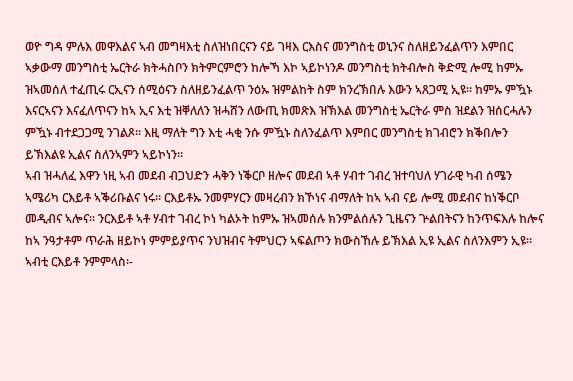ወዮ ግዳ ምሉእ መዋእልና ኣብ መግዛእቲ ስለዝነበርናን ናይ ገዛእ ርእስና መንግስቲ ወኒንና ስለዘይንፈልጥን እምበር ኣቃውማ መንግስቲ ኤርትራ ክትሓስቦን ክትምርምሮን ከሎኻ እኮ ኣይኮነንዶ መንግስቲ ክትብሎስ ቅድሚ ሎሚ ከምኡ ዝኣመሰለ ተፈጢሩ ርኢናን ሰሚዕናን ስለዘይንፈልጥ ንዕኡ ዝምልከት ስም ክንረኽበሉ እውን ኣጸጋሚ ኢዩ። ከምኡ ምዃኑ እናርኣናን እናፈለጥናን ከኣ ኢና እቲ ዝቐለለን ዝሓሸን ለውጢ ክመጽእ ዝኽእል መንግስቲ ኤርትራ ምስ ዝደልን ዝሰርሓሉን ምዃኑ ብተደጋጋሚ ንገልጾ። እዚ ማለት ግን እቲ ሓቂ ንሱ ምዃኑ ስለንፈልጥ እምበር መንግስቲ ክገብሮን ክቕበሎን ይኽእልዩ ኢልና ስለንኣምን ኣይኮነን።
ኣብ ዝሓለፈ እዋን ነዚ ኣብ መደብ ብጋህድን ሓቅን ነቕርቦ ዘሎና መደብ ኣቶ ሃብተ ገብረ ዝተባህለ ሃገራዊ ካብ ሰሜን ኣሜሪካ ርእይቶ ኣቕሪቡልና ነሩ። ርእይቶኡ ንመምሃርን መዛረብን ክኾነና ብማለት ከኣ ኣብ ናይ ሎሚ መደብና ከነቕርቦ መዲብና ኣሎና። ንርእይቶ ኣቶ ሃብተ ገብረ ኮነ ካልኦት ከምኡ ዝኣመሰሉ ክንምልሰሉን ጊዜናን ጕልበትናን ከንጥፍእሉ ከሎና ከኣ ንዓታቶም ጥራሕ ዘይኮነ ምምይያጥና ንህዝብና ትምህርን ኣፍልጦን ክውስኸሉ ይኽእል ኢዩ ኢልና ስለንእምን ኢዩ። ኣብቲ ርእይቶ ንምምላስ፡-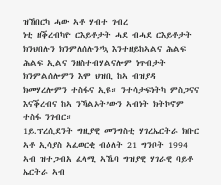ዝኸበርካ ሓው ኣቶ ሃብተ ገብረ
ነቲ ዘቕረብካዮ ርእይቶታት ሓደ ብሓደ ርእይቶታት ክንህበሉን ክንምለሰሉን’ኳ እንተዘይከኣልና ሕልፍ ሕልፍ ኢልና ንዘስተብሃልናሎም ነጥብታት ክንምልሰሎምን እሞ ህዝቢ ከኣ ብዝያዳ ክመሃረሎምን ተስፋና ኢዩ። ንተሳታፍነትካ ምስጋናና እናቕረብና ከኣ ንኻልኦት’ውን ኣብነት ክትኮኖም ተስፋ ንገብር።
1ይ.ፕረሲደንት ግዚያዊ መንግስቲ ሃገረኤርትራ ክቡር ኣቶ ኢሳያስ ኣፈወርቂ ብዕለት 21 ግንቦት 1994 ኣብ ዝተጋብአ ፈላሚ ኣኼባ ግዝያዊ ሃገራዊ ባይቶ ኤርትራ ኣብ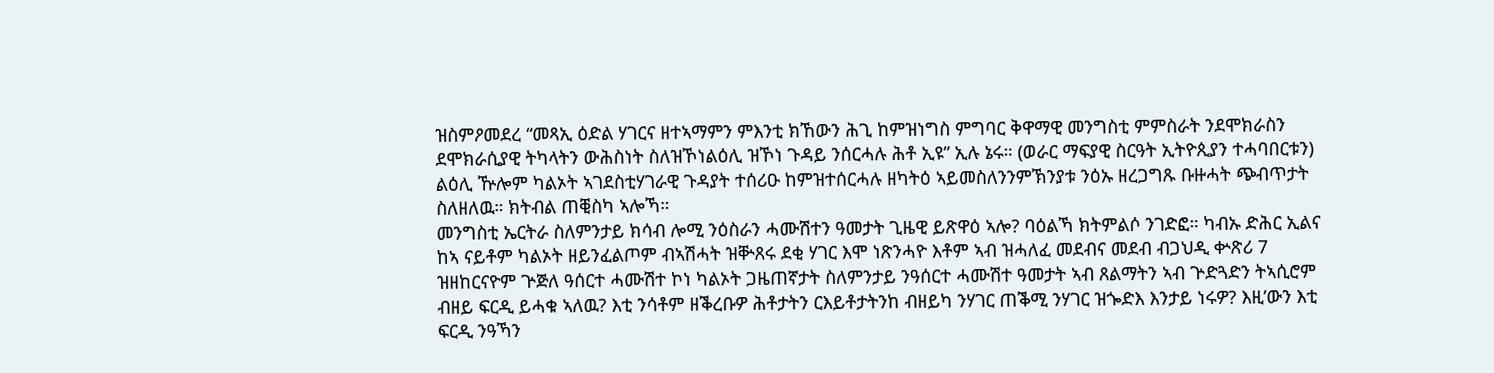ዝስምዖመደረ “መጻኢ ዕድል ሃገርና ዘተኣማምን ምእንቲ ክኸውን ሕጊ ከምዝነግስ ምግባር ቅዋማዊ መንግስቲ ምምስራት ንደሞክራስን ደሞክራሲያዊ ትካላትን ውሕስነት ስለዝኾነልዕሊ ዝኾነ ጉዳይ ንሰርሓሉ ሕቶ ኢዩ” ኢሉ ኔሩ። (ወራር ማፍያዊ ስርዓት ኢትዮጲያን ተሓባበርቱን) ልዕሊ ዅሎም ካልኦት ኣገደስቲሃገራዊ ጉዳያት ተሰሪዑ ከምዝተሰርሓሉ ዘካትዕ ኣይመስለንንምኽንያቱ ንዕኡ ዘረጋግጹ ቡዙሓት ጭብጥታት ስለዘለዉ። ክትብል ጠቒስካ ኣሎኻ።
መንግስቲ ኤርትራ ስለምንታይ ክሳብ ሎሚ ንዕስራን ሓሙሽተን ዓመታት ጊዜዊ ይጽዋዕ ኣሎ? ባዕልኻ ክትምልሶ ንገድፎ። ካብኡ ድሕር ኢልና ከኣ ናይቶም ካልኦት ዘይንፈልጦም ብኣሽሓት ዝቝጸሩ ደቂ ሃገር እሞ ነጽንሓዮ እቶም ኣብ ዝሓለፈ መደብና መደብ ብጋህዲ ቍጽሪ 7 ዝዘከርናዮም ጕጅለ ዓሰርተ ሓሙሽተ ኮነ ካልኦት ጋዜጠኛታት ስለምንታይ ንዓሰርተ ሓሙሽተ ዓመታት ኣብ ጸልማትን ኣብ ጕድጓድን ትኣሲሮም ብዘይ ፍርዲ ይሓቁ ኣለዉ? እቲ ንሳቶም ዘቕረቡዎ ሕቶታትን ርእይቶታትንከ ብዘይካ ንሃገር ጠቕሚ ንሃገር ዝጐድእ እንታይ ነሩዎ? እዚ’ውን እቲ ፍርዲ ንዓኻን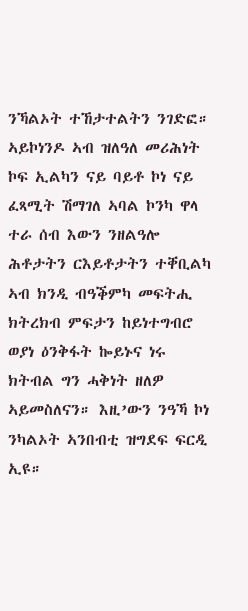ንኻልኦት ተኸታተልትን ንገድፎ።
ኣይኮነንዶ ኣብ ዝለዓለ መሪሕነት ኮፍ ኢልካን ናይ ባይቶ ኮነ ናይ ፈጻሚት ሽማገለ ኣባል ኮንካ ዋላ ተራ ሰብ እውን ንዘልዓሎ ሕቶታትን ርእይቶታትን ተቐቢልካ ኣብ ክንዲ ብዓቕምካ መፍትሒ ክትረክብ ምፍታን ከይነተግብሮ ወያነ ዕንቅፋት ኰይኑና ነሩ ክትብል ግን ሓቅነት ዘለዎ ኣይመስለናን። እዚ’ውን ንዓኻ ኮነ ንካልኦት ኣንበብቲ ዝግደፍ ፍርዲ ኢዩ።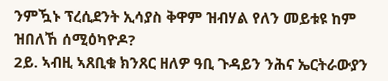ንምዃኑ ፕረሲደንት ኢሳያስ ቅዋም ዝብሃል የለን መይቱዩ ከም ዝበለኸ ሰሚዕካዮዶ?
2ይ. ኣብዚ ኣጸቢቁ ክንጸር ዘለዎ ዓቢ ጉዳይን ንሕና ኤርትራውያን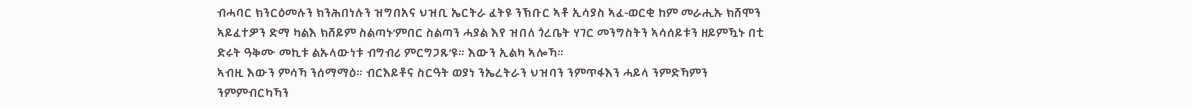ብሓባር ክንርዕመሉን ክንሕበነሉን ዝግበአና ህዝቢ ኤርትራ ፈትዩ ንኽቡር ኣቶ ኢሳያስ ኣፈ-ወርቂ ከም መራሒኡ ክሸሞን ኣይፈተዎን ድማ ካልእ ክሸይም ስልጣኑ’ምበር ስልጣን ሓያል እየ ዝበለ ጎረቤት ሃገር መንግስትን ኣሳሰይቱን ዘይምዃኑ በቲ ድሩት ዓቅሙ መኪቱ ልኡላውነቱ ብግብሪ ምርግጋጹ’ዩ። እውን ኢልካ ኣሎኻ።
ኣብዚ እውን ምሳኻ ንሰማማዕ። ብርእይቶና ስርዓት ወያነ ንኤረትራን ህዝባን ንምጥፋእን ሓይላ ንምድኻምን ንምምብርካኻን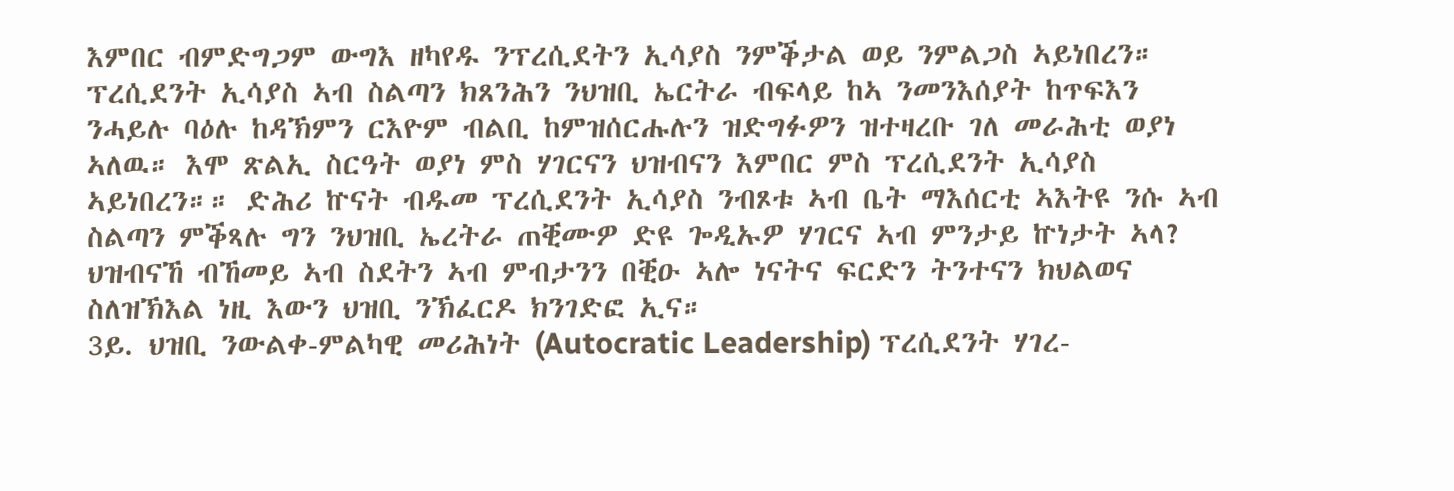እምበር ብምድግጋም ውግእ ዘካየዱ ንፕረሲደትን ኢሳያስ ንምቕታል ወይ ንምልጋስ ኣይነበረን። ፕረሲደንት ኢሳያስ ኣብ ስልጣን ክጸንሕን ንህዝቢ ኤርትራ ብፍላይ ከኣ ንመንእሰያት ከጥፍእን ንሓይሉ ባዕሉ ከዳኽምን ርእዮም ብልቢ ከምዝሰርሑሉን ዝድግፉዎን ዝተዛረቡ ገለ መራሕቲ ወያነ ኣለዉ። እሞ ጽልኢ ስርዓት ወያነ ምስ ሃገርናን ህዝብናን እምበር ምስ ፕረሲደንት ኢሳያስ ኣይነበረን።። ድሕሪ ኵናት ብዱመ ፕረሲደንት ኢሳያስ ንብጾቱ ኣብ ቤት ማእሰርቲ ኣእትዩ ንሱ ኣብ ስልጣን ምቕጻሉ ግን ንህዝቢ ኤረትራ ጠቒሙዎ ድዩ ጐዲኡዎ ሃገርና ኣብ ምንታይ ኵነታት ኣላ? ህዝብናኸ ብኸመይ ኣብ ስደትን ኣብ ምብታንን በቒዑ ኣሎ ነናትና ፍርድን ትንተናን ክህልወና ስለዝኽእል ነዚ እውን ህዝቢ ንኽፈርዶ ክንገድፎ ኢና።
3ይ. ህዝቢ ንውልቀ-ምልካዊ መሪሕነት (Autocratic Leadership) ፕረሲደንት ሃገረ-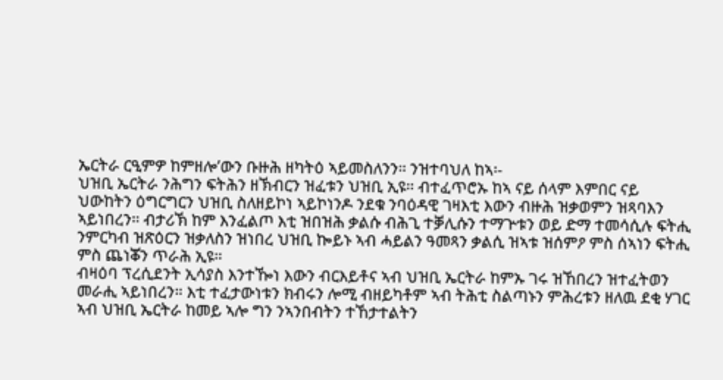ኤርትራ ርዒምዎ ከምዘሎ’ውን ቡዙሕ ዘካትዕ ኣይመስለንን። ንዝተባህለ ከኣ፡-
ህዝቢ ኤርትራ ንሕግን ፍትሕን ዘኽብርን ዝፈቱን ህዝቢ ኢዩ። ብተፈጥሮኡ ከኣ ናይ ሰላም እምበር ናይ ህውከትን ዕግርግርን ህዝቢ ስለዘይኮነ ኣይኮነንዶ ንደቁ ንባዕዳዊ ገዛእቲ እውን ብዙሕ ዝቃወምን ዝጻባእን ኣይነበረን። ብታሪኽ ከም እንፈልጦ እቲ ዝበዝሕ ቃልሱ ብሕጊ ተቓሊሱን ተማጕቱን ወይ ድማ ተመሳሲሉ ፍትሒ ንምርካብ ዝጽዕርን ዝቃለስን ዝነበረ ህዝቢ ኰይኑ ኣብ ሓይልን ዓመጻን ቃልሲ ዝኣቱ ዝሰምዖ ምስ ሰኣነን ፍትሒ ምስ ጨነቖን ጥራሕ ኢዩ።
ብዛዕባ ፕረሲደንት ኢሳያስ እንተዀነ እውን ብርእይቶና ኣብ ህዝቢ ኤርትራ ከምኡ ገሩ ዝኸበረን ዝተፈትወን መራሒ ኣይነበረን። እቲ ተፈታውነቱን ክብሩን ሎሚ ብዘይካቶም ኣብ ትሕቲ ስልጣኑን ምሕረቱን ዘለዉ ደቂ ሃገር ኣብ ህዝቢ ኤርትራ ከመይ ኣሎ ግን ንኣንበብትን ተኸታተልትን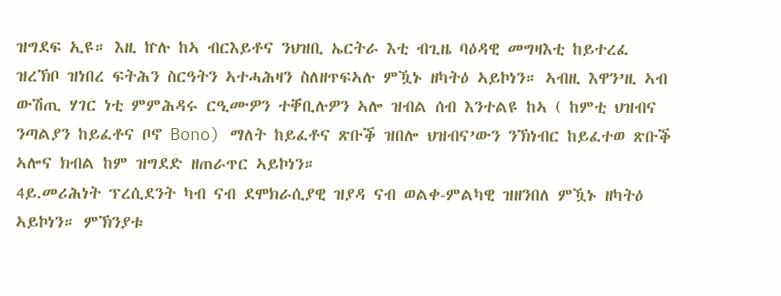ዝግደፍ ኢዩ። እዚ ኵሉ ከኣ ብርእይቶና ንህዝቢ ኤርትራ እቲ ብጊዜ ባዕዳዊ መግዛእቲ ከይተረፈ ዝረኽቦ ዝነበረ ፍትሕን ስርዓትን ኣተሓሕዛን ስለዘጥፍኣሉ ምዃኑ ዘካትዕ ኣይኮነን። ኣብዚ እዋን’ዚ ኣብ ውሽጢ ሃገር ነቲ ምምሕዳሩ ርዒሙዎን ተቐቢሉዎን ኣሎ ዝብል ሰብ እንተልዩ ከኣ ( ከምቲ ህዝብና ንጣልያን ከይፈቶና ቦኖ Bono) ማለት ከይፈቶና ጽቡቕ ዝበሎ ህዝብና’ውን ንኽነብር ከይፈተወ ጽቡቕ ኣሎና ክብል ከም ዝግደድ ዘጠራጥር ኣይኮነን።
4ይ.መሪሕነት ፕረሲደንት ካብ ናብ ደሞክራሲያዊ ዝያዳ ናብ ወልቀ-ምልካዊ ዝዘንበለ ምዃኑ ዘካትዕ ኣይኮነን። ምኽንያቱ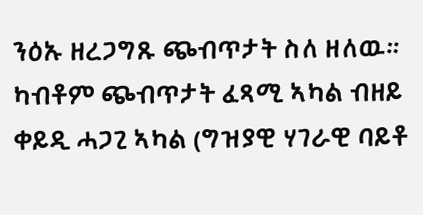ንዕኡ ዘረጋግጹ ጭብጥታት ስለ ዘለዉ። ካብቶም ጭብጥታት ፈጻሚ ኣካል ብዘይ ቀይዲ ሓጋጊ ኣካል (ግዝያዊ ሃገራዊ ባይቶ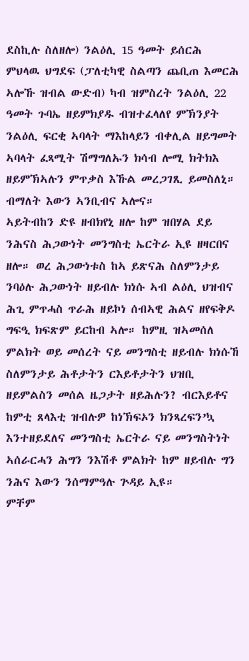ደስኪሉ ስለዘሎ) ንልዕሊ 15 ዓመት ይሰርሕ ምህላዉ ህግደፍ (ፓለቲካዊ ስልጣን ጨቢጠ እመርሕ ኣሎኹ ዝብል ውድብ) ካብ ዝምስረት ንልዕሊ 22 ዓመት ጉባኤ ዘይምክያዱ ብዝተፈላለየ ምኽንያት ንልዕሊ ፍርቂ ኣባላት ማእከላይን ብቀሊል ዘይግመት ኣባላት ፈጻሚት ሽማግለኡን ክሳብ ሎሚ ክትክእ ዘይምኽኣሉን ምጥቃስ እኹል መረጋገጺ ይመስለኒ። ብማለት እውን ኣንቢብና ኣሎና።
ኣይትብከን ድዩ ዘብክየኒ ዘሎ ከም ዝበሃል ደይ ንሕናስ ሕጋውነት መንግስቲ ኤርትራ ኢዩ ዘዛርበና ዘሎ። ወረ ሕጋውነቱስ ከኣ ይጽናሕ ስለምንታይ ንባዕሉ ሕጋውነት ዘይብሉ ክነሱ ኣብ ልዕሊ ህዝብና ሕጊ ምጥሓስ ጥራሕ ዘይኮነ ሰብኣዊ ሕልና ዘየፍቅዶ ግፍዒ ክፍጽም ይርከብ ኣሎ። ከምዚ ዝኣመሰለ ምልክት ወይ መሰረት ናይ መንግስቲ ዘይብሉ ክነሱኸ ስለምንታይ ሕቶታትን ርእይቶታትን ህዝቢ ዘይምልስን መሰል ዜጋታት ዘይሕሉን? ብርእይቶና ከምቲ ጸላእቲ ዝብሉዎ ከነኽፍኦን ክንጻረፍን’ኳ እንተዘይደለና መንግስቲ ኤርትራ ናይ መንግስትነት ኣሰራርሓን ሕግን ንእሽቶ ምልክት ከም ዘይብሉ ግን ንሕና እውን ንሰማምዓሉ ጕዳይ ኢዩ።
ምቸም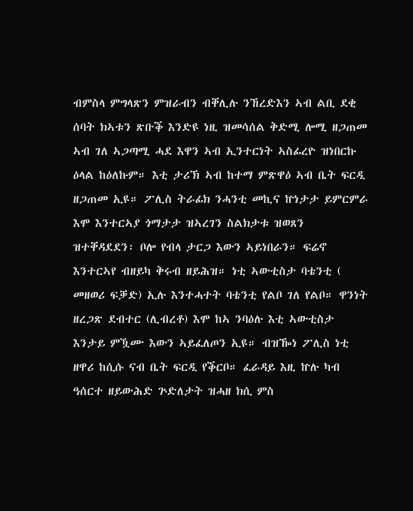ብምስላ ምግላጽን ምዝራብን ብቐሊሉ ንኸረድእን ኣብ ልቢ ደቂ ሰባት ክኣቱን ጽቡቕ እንድዩ ነዚ ዝመሳሰል ቅድሚ ሎሚ ዘጋጠመ ኣብ ገለ ኣጋጣሚ ሓደ እዋን ኣብ ኢንተርነት ኣስፊረዮ ዝነበርኩ ዕላል ከዕለኩም። እቲ ታሪኽ ኣብ ከተማ ምጽዋዕ ኣብ ቤት ፍርዲ ዘጋጠመ ኢዩ። ፖሊስ ትራፊክ ንሓንቲ መኪና ኵነታታ ይምርምራ እሞ እንተርኣያ ጎማታታ ዝኣረገን ስልክታቱ ዝወጸን ዝተቐዳደደን፡ ቦሎ የብላ ታርጋ እውን ኣይነበራን። ፍሬኖ እንተርኣየ ብዘይካ ቅሩብ ዘይሕዝ። ነቲ ኣውቲስታ ባቴንቲ ( መዘወሪ ፍቓድ) ኢሉ እንተሓተት ባቴንቲ የልቦ ገለ የልቦ። ዋንነት ዘረጋጽ ደብተር (ሊብረቶ) እሞ ከኣ ንባዕሉ እቲ ኣውቲስታ እንታይ ምዃሙ እውን ኣይፈለጦን ኢዩ። ብዝዀነ ፖሊስ ነቲ ዘዋሪ ከሲሱ ናብ ቤት ፍርዲ የቕርቦ። ፈራዳይ እዚ ኵሉ ካብ ዓሰርተ ዘይውሕድ ጕድለታት ዝሓዘ ክሲ ምስ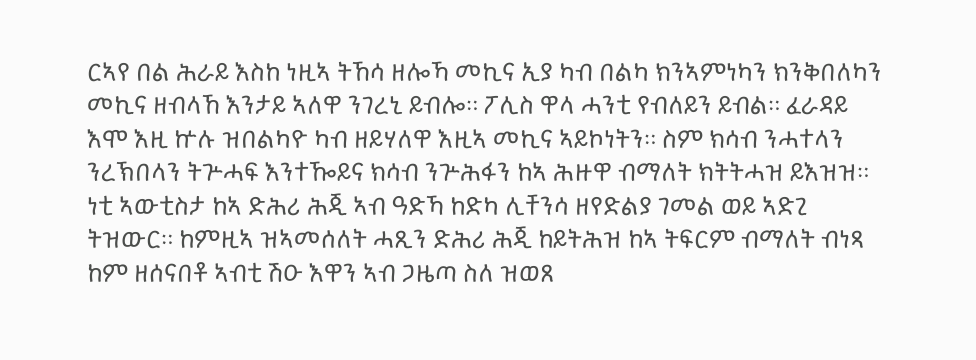ርኣየ በል ሕራይ እስከ ነዚኣ ትኸሳ ዘሎኻ መኪና ኢያ ካብ በልካ ክንኣምነካን ክንቅበለካን መኪና ዘብላኸ እንታይ ኣለዋ ንገረኒ ይብሎ። ፖሊስ ዋላ ሓንቲ የብለይን ይብል። ፈራዳይ እሞ እዚ ኵሉ ዝበልካዮ ካብ ዘይሃለዋ እዚኣ መኪና ኣይኮነትን። ስም ክሳብ ንሓተላን ንረኽበላን ትጕሓፍ እንተዀይና ክሳብ ንጕሕፋን ከኣ ሕዙዋ ብማለት ክትትሓዝ ይእዝዝ።
ነቲ ኣውቲስታ ከኣ ድሕሪ ሕጂ ኣብ ዓድኻ ከድካ ሊቸንሳ ዘየድልያ ገመል ወይ ኣድጊ ትዝውር። ከምዚኣ ዝኣመሰለት ሓጺን ድሕሪ ሕጂ ከይትሕዝ ከኣ ትፍርም ብማለት ብነጻ ከም ዘሰናበቶ ኣብቲ ሽዑ እዋን ኣብ ጋዜጣ ስለ ዝወጸ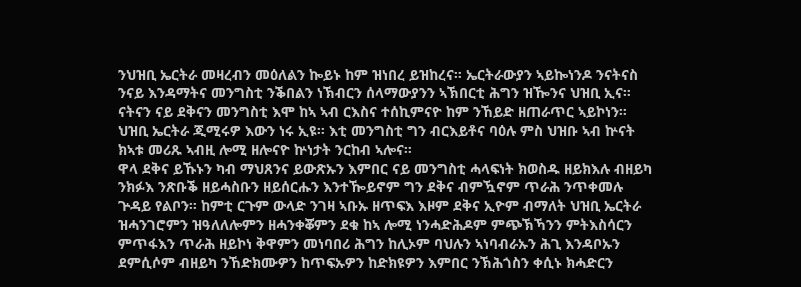ንህዝቢ ኤርትራ መዛረብን መዕለልን ኰይኑ ከም ዝነበረ ይዝከረና። ኤርትራውያን ኣይኰነንዶ ንናትናስ ንናይ እንዳማትና መንግስቲ ንቕበልን ነኽብርን ሰላማውያንን ኣኽበርቲ ሕግን ዝዀንና ህዝቢ ኢና። ናትናን ናይ ደቅናን መንግስቲ እሞ ከኣ ኣብ ርእስና ተሰኪምናዮ ከም ንኸይድ ዘጠራጥር ኣይኮነን። ህዝቢ ኤርትራ ጂሚሩዎ እውን ነሩ ኢዩ። እቲ መንግስቲ ግን ብርእይቶና ባዕሉ ምስ ህዝቡ ኣብ ኵናት ክኣቱ መሪጹ ኣብዚ ሎሚ ዘሎናዮ ኵነታት ንርከብ ኣሎና።
ዋላ ደቅና ይኹኑን ካብ ማህጸንና ይውጽኡን እምበር ናይ መንግስቲ ሓላፍነት ክወስዱ ዘይክእሉ ብዘይካ ንክፉእ ንጽቡቕ ዘይሓስቡን ዘይሰርሑን እንተዀይኖም ግን ደቅና ብምዃኖም ጥራሕ ንጥቀመሉ ጕዳይ የልቦን። ከምቲ ርጉም ውላድ ንገዛ ኣቡኡ ዘጥፍእ እዞም ደቅና ኢዮም ብማለት ህዝቢ ኤርትራ ዝሓንገሮምን ዝዓለለሎምን ዘሓንቀቖምን ደቁ ከኣ ሎሚ ነንሓድሕዶም ምጭኽኻንን ምትእስሳርን ምጥፋእን ጥራሕ ዘይኮነ ቅዋምን መነባበሪ ሕግን ከሊኦም ባህሉን ኣነባብራኡን ሕጊ እንዳቦኡን ደምሲሶም ብዘይካ ንኸድክሙዎን ከጥፍኡዎን ከድክዩዎን እምበር ንኽሕጎስን ቀሲኑ ክሓድርን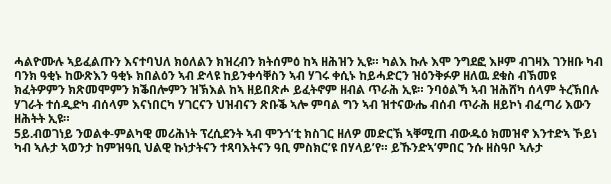ሓልዮሙሉ ኣይፈልጡን እናተባህለ ክዕለልን ክዝረብን ክትሰምዕ ከኣ ዘሕዝን ኢዩ። ካልእ ኩሉ እሞ ንግደፎ እዞም ብገዛእ ገንዘቡ ካብ ባንክ ዓቂኑ ከውጽእን ዓቂኑ ክበልዕን ኣብ ድላዩ ከይንቀሳቐስን ኣብ ሃገሩ ቀሲኑ ከይሓድርን ዝዕንቅፉዎ ዘለዉ ደቁስ ብኽመዩ ክፈትዎምን ክጽመሞምን ክቕበሎምን ዝኽእል ከኣ ዘይበጽሖ ይፈትኖም ዘብል ጥራሕ ኢዩ። ንባዕልኻ ኣብ ዝሕሸካ ሰላም ትረኽበሉ ሃገራት ተሰዲድካ ብሰላም እናነበርካ ሃገርናን ህዝብናን ጽቡቕ ኣሎ ምባል ግን ኣብ ዝተናውሔ ብሰብ ጥራሕ ዘይኮነ ብፈጣሪ እውን ዘሕትት ኢዩ።
5ይ.ብወገነይ ንወልቀ-ምልካዊ መሪሕነት ፕረሲደንት ኣብ ሞንጎ’ቲ ክስገር ዘለዎ መድርኽ ኣቐሚጠ ብውዱዕ ክመዝኖ እንተድኣ ኾይነ ካብ ኣሉታ ኣወንታ ከምዝዓቢ ህልዊ ኩነታትናን ተጻባእትናን ዓቢ ምስክር’ዩ በሃላይ’የ። ይኹንድኣ’ምበር ንሱ ዘስዓቦ ኣሉታ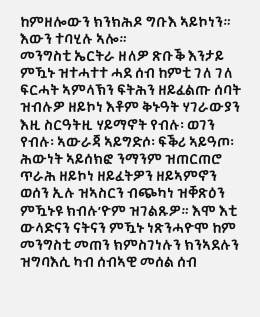ከምዘሎውን ክንክሕዶ ግቡእ ኣይኮነን። እውን ተባሂሉ ኣሎ።
መንግስቲ ኤርትራ ዘለዎ ጽቡቕ እንታይ ምዃኑ ዝተሓተተ ሓደ ሰብ ከምቲ ገለ ገለ ፍርሓት ኣምላኽን ፍትሕን ዘይፈልጡ ሰባት ዝብሉዎ ዘይኮነ እቶም ቅኑዓት ሃገራውያን እዚ ስርዓትዚ ሃይማኖት የብሉ፡ ወገን የብሉ፡ ኣውራጃ ኣይግድሶ፡ ፍቕሪ ኣይዓጦ፡ ሕውነት ኣይሰክፎ ንማንም ዝጠርጠሮ ጥራሕ ዘይኮነ ዘይፈትዎን ዘይኣምኖን ወሰን ኢሉ ዝኣስርን ብጭካነ ዝቐጽዕን ምዃኑዩ ክብሉ’ዮም ዝገልጹዎ። እሞ እቲ ውላድናን ናትናን ምዃኑ ነጽንሓዮሞ ከም መንግስቲ መጠን ክምስገነሉን ክንኣደሉን ዝግባእሲ ካብ ሰብኣዊ መሰል ሰብ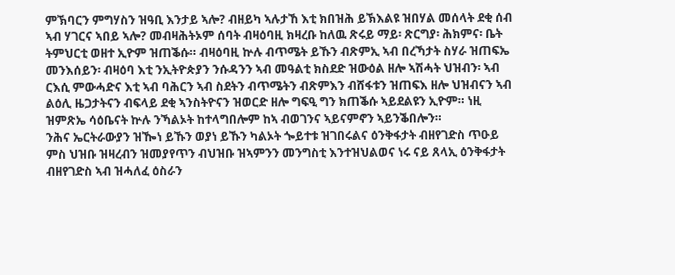ምኽባርን ምግሃስን ዝዓቢ እንታይ ኣሎ? ብዘይካ ኣሉታኸ እቲ ክበዝሕ ይኽእልዩ ዝበሃል መሰላት ደቂ ሰብ ኣብ ሃገርና ኣበይ ኣሎ? መብዛሕትኦም ሰባት ብዛዕባዚ ክዛረቡ ከለዉ ጽሩይ ማይ፡ ጽርግያ፡ ሕክምና፡ ቤት ትምህርቲ ወዘተ ኢዮም ዝጠቕሱ። ብዛዕባዚ ኵሉ ብጥሜት ይኹን ብጽምኢ ኣብ በረኻታት ስሃራ ዝጠፍኤ መንእሰይን፡ ብዛዕባ እቲ ንኢትዮጵያን ንሱዳንን ኣብ መዓልቲ ክስደድ ዝውዕል ዘሎ ኣሽሓት ህዝብን፡ ኣብ ርእሲ ምውሓድና እቲ ኣብ ባሕርን ኣብ ስደትን ብጥሜትን ብጽምእን ብሸፋቱን ዝጠፍእ ዘሎ ህዝብናን ኣብ ልዕሊ ዜጋታትናን ብፍላይ ደቂ ኣንስትዮናን ዝወርድ ዘሎ ግፍዒ ግን ክጠቕሱ ኣይደልዩን ኢዮም። ነዚ ዝምጽኤ ሳዕቤናት ኵሉ ንኻልኦት ከተላግበሎም ከኣ ብወገንና ኣይናምኖን ኣይንቕበሎን።
ንሕና ኤርትራውያን ዝዀነ ይኹን ወያነ ይኹን ካልኦት ጐይተቱ ዝገበሩልና ዕንቅፋታት ብዘየገድስ ጥዑይ ምስ ህዝቡ ዝዛረብን ዝመያየጥን ብህዝቡ ዝኣምንን መንግስቲ እንተዝህልወና ነሩ ናይ ጸላኢ ዕንቅፋታት ብዘየገድስ ኣብ ዝሓለፈ ዕስራን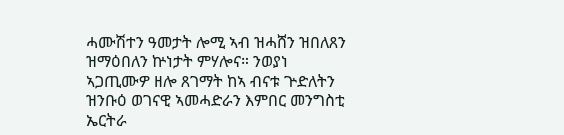ሓሙሽተን ዓመታት ሎሚ ኣብ ዝሓሸን ዝበለጸን ዝማዕበለን ኵነታት ምሃሎና። ንወያነ ኣጋጢሙዎ ዘሎ ጸገማት ከኣ ብናቱ ጕድለትን ዝንቡዕ ወገናዊ ኣመሓድራን እምበር መንግስቲ ኤርትራ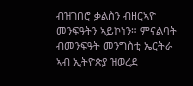ብዝገበሮ ቃልስን ብዘርኣዮ መንፍዓትን ኣይኮነን። ምናልባት ብመንፍዓት መንግስቲ ኤርትራ ኣብ ኢትዮጵያ ዝወረደ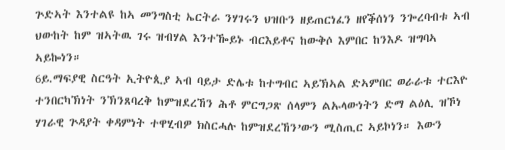ጕድኣት እንተልዩ ከኣ መንግስቲ ኤርትራ ንሃገሩን ህዝቡን ዘይጠርነፈን ዘየቕሰነን ንጐረባብቱ ኣብ ህውከት ከም ዝኣትዉ ገሩ ዝብሃል እንተዀይኑ ብርእይቶና ከውቅሶ እምበር ከንእዶ ዝግባኣ ኣይኰነን።
6ይ.ማፍያዊ ስርዓት ኢትዮጲያ ኣብ ባይታ ድሌቱ ከተግብር ኣይኽኣል ድኣምበር ወራራቱ ተርእዮ ተንበርካኽነት ንኽንጸባረቅ ከምዝደረኸን ሕቶ ምርግጋጽ ሰላምን ልኡላውነትን ድማ ልዕሊ ዝኾነ ሃገራዊ ጕዳያት ቀዳምነት ተዋሂብዎ ክስርሓሉ ከምዝደረኸን’ውን ሚስጢር ኣይኮነን። እውን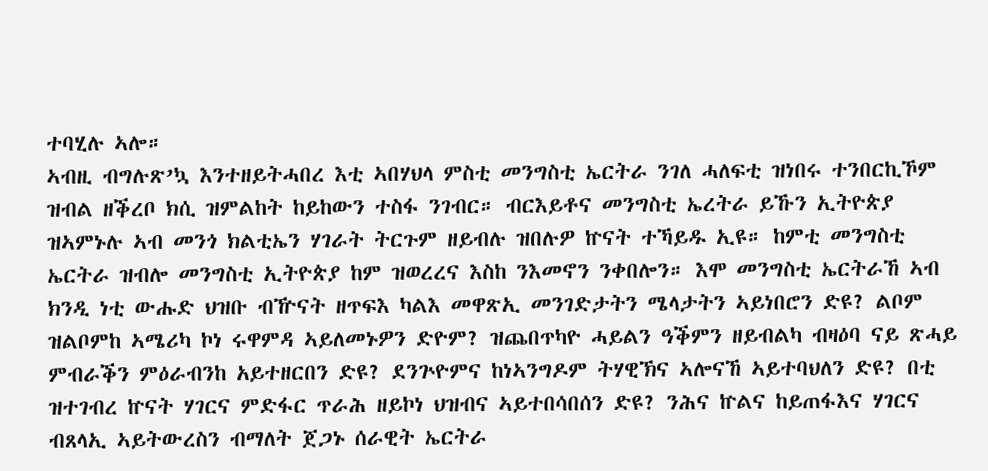ተባሂሉ ኣሎ።
ኣብዚ ብግሉጽ’ኳ እንተዘይትሓበረ እቲ ኣበሃህላ ምስቲ መንግስቲ ኤርትራ ንገለ ሓለፍቲ ዝነበሩ ተንበርኪኾም ዝብል ዘቕረቦ ክሲ ዝምልከት ከይከውን ተስፋ ንገብር። ብርእይቶና መንግስቲ ኤረትራ ይኹን ኢትዮጵያ ዝኣምኑሉ ኣብ መንጎ ክልቲኤን ሃገራት ትርጉም ዘይብሉ ዝበሉዎ ኵናት ተኻይዱ ኢዩ። ከምቲ መንግስቲ ኤርትራ ዝብሎ መንግስቲ ኢትዮጵያ ከም ዝወረረና እስከ ንእመኖን ንቀበሎን። እሞ መንግስቲ ኤርትራኸ ኣብ ክንዲ ነቲ ውሑድ ህዝቡ ብዅናት ዘጥፍእ ካልእ መዋጽኢ መንገድታትን ሜላታትን ኣይነበሮን ድዩ? ልቦም ዝልቦምከ ኣሜሪካ ኮነ ሩዋምዳ ኣይለመኑዎን ድዮም? ዝጨበጥካዮ ሓይልን ዓቕምን ዘይብልካ ብዛዕባ ናይ ጽሓይ ምብራቕን ምዕራብንከ አይተዘርበን ድዩ? ደንጕዮምና ከነኣንግዶም ትሃዊኽና ኣሎናኸ ኣይተባህለን ድዩ? በቲ ዝተገብረ ኵናት ሃገርና ምድፋር ጥራሕ ዘይኮነ ህዝብና ኣይተበሳበሰን ድዩ? ንሕና ኵልና ከይጠፋእና ሃገርና ብጸላኢ ኣይትውረስን ብማለት ጀጋኑ ሰራዊት ኤርትራ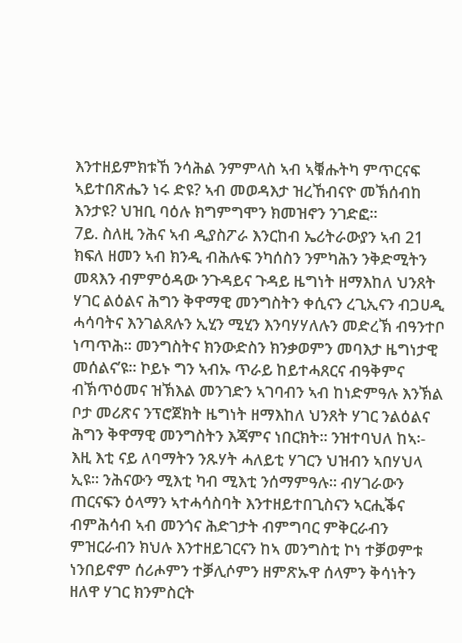እንተዘይምክቱኸ ንሳሕል ንምምላስ ኣብ ኣቑሑትካ ምጥርናፍ ኣይተበጽሔን ነሩ ድዩ? ኣብ መወዳእታ ዝረኸብናዮ መኽሰብከ እንታዩ? ህዝቢ ባዕሉ ክግምግሞን ክመዝኖን ንገድፎ።
7ይ. ስለዚ ንሕና ኣብ ዲያስፖራ እንርከብ ኤሪትራውያን ኣብ 21 ክፍለ ዘመን ኣብ ክንዲ ብሕሉፍ ንካሰስን ንምካሕን ንቅድሚትን መጻእን ብምምዕዳው ንጉዳይና ጉዳይ ዜግነት ዘማእከለ ህንጸት ሃገር ልዕልና ሕግን ቅዋማዊ መንግስትን ቀሲናን ረጊኢናን ብጋሀዲ ሓሳባትና እንገልጸሉን ኢሂን ሚሂን እንባሃሃለሉን መድረኽ ብዓንተቦ ነጣጥሕ። መንግስትና ክንውድስን ክንቃወምን መባእታ ዜግነታዊ መሰልና’ዩ። ኮይኑ ግን ኣብኡ ጥራይ ከይተሓጸርና ብዓቅምና ብኽጥዕመና ዝኽእል መንገድን ኣገባብን ኣብ ከነድምዓሉ እንኽል ቦታ መሪጽና ንፕሮጀክት ዜግነት ዘማእከለ ህንጸት ሃገር ንልዕልና ሕግን ቅዋማዊ መንግስትን እጃምና ነበርክት። ንዝተባህለ ከኣ፡-
እዚ እቲ ናይ ለባማትን ንጹሃት ሓለይቲ ሃገርን ህዝብን ኣበሃህላ ኢዩ። ንሕናውን ሚእቲ ካብ ሚእቲ ንሰማምዓሉ። ብሃገራውን ጠርናፍን ዕላማን ኣተሓሳስባት እንተዘይተበጊስናን ኣርሒቕና ብምሕሳብ ኣብ መንጎና ሕድገታት ብምግባር ምቅርራብን ምዝርራብን ክህሉ እንተዘይገርናን ከኣ መንግስቲ ኮነ ተቓወምቱ ነንበይኖም ሰሪሖምን ተቓሊሶምን ዘምጽኡዋ ሰላምን ቅሳነትን ዘለዋ ሃገር ክንምስርት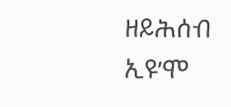ዘይሕሰብ ኢዩ’ሞ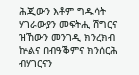ሕጂውን እቶም ግዱሳት ሃገራውያን መፍትሒ ሽግርና ዝኸውን መንገዲ ክንረክብ ኵልና በብዓቕምና ክንሰርሕ ብሃገርናን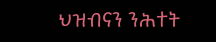ህዝብናን ንሕተት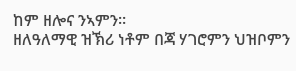ከም ዘሎና ንኣምን።
ዘለዓለማዊ ዝኽሪ ነቶም በጃ ሃገሮምን ህዝቦምን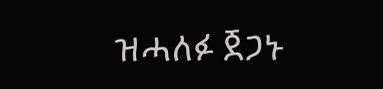ዝሓለፉ ጀጋኑ